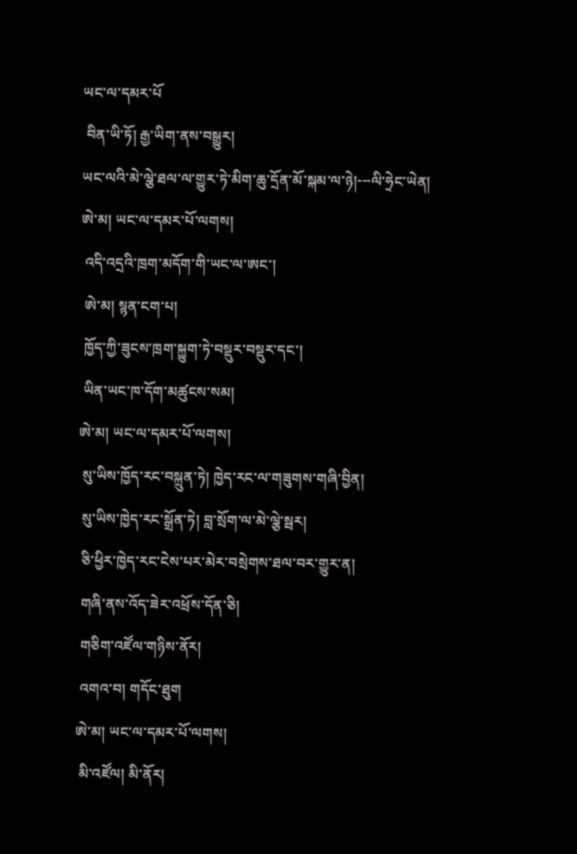ཡང་ལ་དམར་པོ
 བིན་ཡི་ཏོ། རྒྱ་ཡིག་ནས་བསྒྱུར།
ཡང་ལའི་མེ་ལྕེ་ཐལ་ལ་གྱུར་ཏེ་མིག་ཆུ་དྲོན་མོ་སྐམ་ལ་ཉེ།---ལི་ཧྲེང་ཡེན།
ཨེ་མ། ཡང་ལ་དམར་པོ་ལགས།
 འདི་འདྲའི་ཁྲག་མདོག་གི་ཡང་ལ་ཨང་།
 ཨེ་མ། སྙན་ངག་པ།
 ཁྱོད་ཀྱི་ཟུངས་ཁྲག་སྐྱུག་ཏེ་བསྡུར་བསྡུར་དང་།
 ཡིན་ཡང་ཁ་དོག་མཚུངས་སམ།
ཨེ་མ། ཡང་ལ་དམར་པོ་ལགས།
 སུ་ཡིས་ཁྱོད་རང་བསྐྲུན་ཏེ། ཁྱེད་རང་ལ་གཟུགས་གཞི་བྱིན།
 སུ་ཡིས་ཁྱེད་རང་སྒྲོན་ཏེ། བླ་སྲོག་ལ་མེ་ལྕེ་སྦར།
 ཅི་ཕྱིར་ཁྱེད་རང་ངེས་པར་མེར་བསྲེགས་ཐལ་བར་གྱུར་ན།
 གཞི་ནས་འོད་ཟེར་འཕྲོས་དོན་ཅི།
 གཅིག་འཛོལ་གཉིས་ནོར།
 འགའ་བ། གདོང་ཐུག
ཨེ་མ། ཡང་ལ་དམར་པོ་ལགས།
 མི་འཛོལ། མི་ནོར།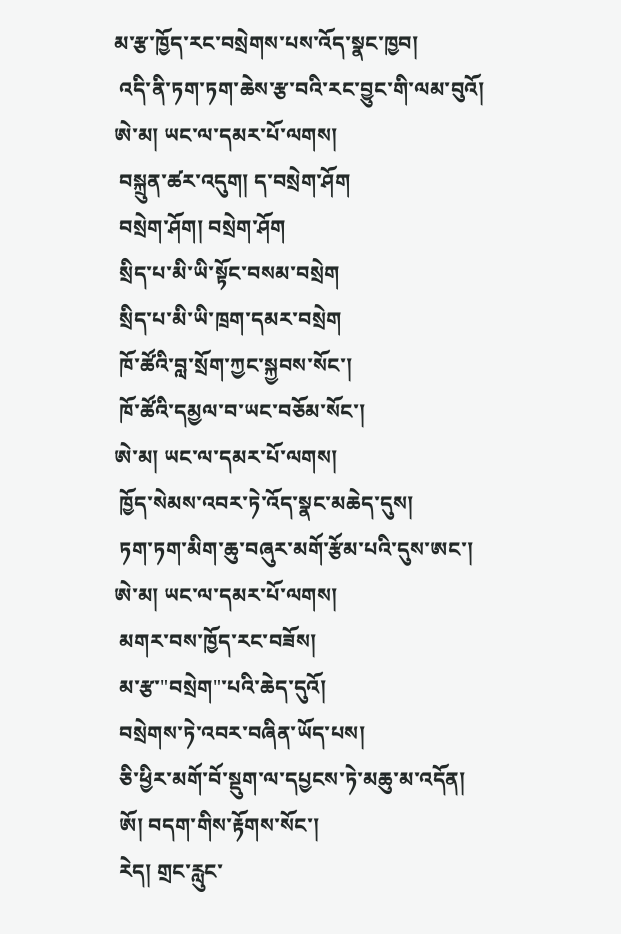མ་རྩ་ཁྱོད་རང་བསྲེགས་པས་འོད་སྣང་ཁྱབ།
 འདི་ནི་ཏག་ཏག་ཆེས་རྩ་བའི་རང་བྱུང་གི་ལམ་བུའོ།
ཨེ་མ། ཡང་ལ་དམར་པོ་ལགས།
 བསྐྲུན་ཚར་འདུག། ད་བསྲེག་ཤོག
 བསྲེག་ཤོག། བསྲེག་ཤོག
 སྲིད་པ་མི་ཡི་སྟོང་བསམ་བསྲེག
 སྲིད་པ་མི་ཡི་ཁྲག་དམར་བསྲེག
 ཁོ་ཚོའི་བླ་སྲོག་ཀྱང་སྐྱབས་སོང་།
 ཁོ་ཚོའི་དམྱལ་བ་ཡང་བཅོམ་སོང་།
ཨེ་མ། ཡང་ལ་དམར་པོ་ལགས།
 ཁྱོད་སེམས་འབར་ཏེ་འོད་སྣང་མཆེད་དུས།
 ཏག་ཏག་མིག་ཆུ་བཞུར་མགོ་རྩོམ་པའི་དུས་ཨང་།
ཨེ་མ། ཡང་ལ་དམར་པོ་ལགས།
 མགར་བས་ཁྱོད་རང་བཟོས།
 མ་རྩ་"བསྲེག"་པའི་ཆེད་དུའོ།
 བསྲེགས་ཏེ་འབར་བཞིན་ཡོད་པས།
 ཅི་ཕྱིར་མགོ་བོ་སྡུག་ལ་དཔྱངས་ཏེ་མཆུ་མ་འདོན།
 ཨོ། བདག་གིས་རྟོགས་སོང་།
 རེད། གྲང་རླུང་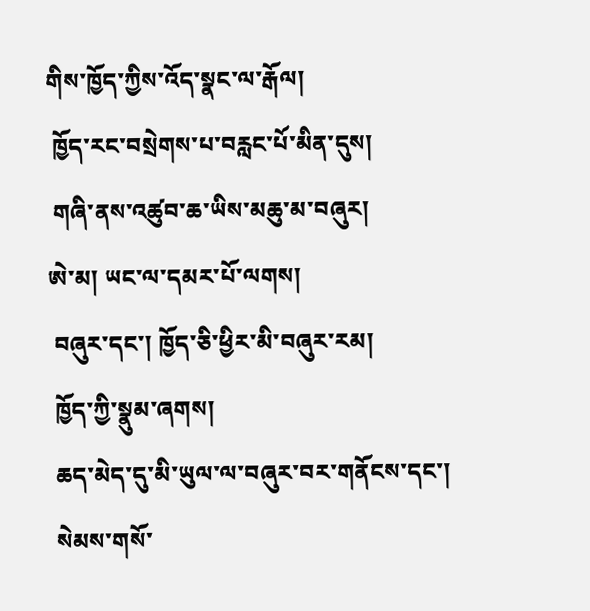གིས་ཁྱོད་ཀྱིས་འོད་སྣང་ལ་རྒོལ།
 ཁྱོད་རང་བསྲེགས་པ་བརླང་པོ་མིན་དུས།
 གཞི་ནས་འཚུབ་ཆ་ཡིས་མཆུ་མ་བཞུར།
ཨེ་མ། ཡང་ལ་དམར་པོ་ལགས།
 བཞུར་དང་། ཁྱོད་ཅི་ཕྱིར་མི་བཞུར་རམ།
 ཁྱོད་ཀྱི་སྣུམ་ཞགས།
 ཆད་མེད་དུ་མི་ཡུལ་ལ་བཞུར་བར་གནོངས་དང་།
 སེམས་གསོ་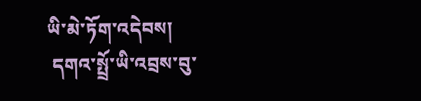ཡི་མེ་ཏོག་འདེབས།
 དགའ་སྤྲོ་ཡི་འབྲས་བུ་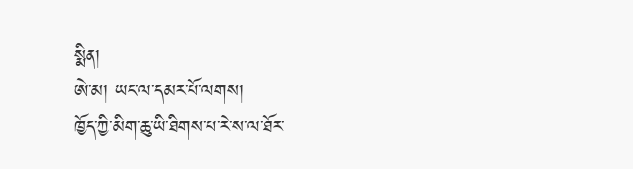སྨིན།
ཨེ་མ། ཡང་ལ་དམར་པོ་ལགས།
ཁྱོད་ཀྱི་མིག་ཆུ་ཡི་ཐིགས་པ་རེ་ས་ལ་ཐོར་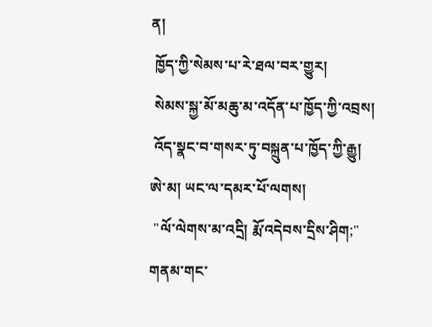ན།
 ཁྱོད་ཀྱི་སེམས་པ་རེ་ཐལ་བར་གྱུར།
 སེམས་སྐྱ་མོ་མཆུ་མ་འདོན་པ་ཁྱོད་ཀྱི་འབྲས།
 འོད་སྣང་བ་གསར་ཏུ་བསྐྲུན་པ་ཁྱོད་ཀྱི་རྒྱུ།
ཨེ་མ། ཡང་ལ་དམར་པོ་ལགས།
 "ལོ་ལེགས་མ་འདྲི། རྨོ་འདེབས་དྲིས་ཤིག;"
གནམ་གང་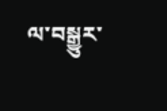ལ་བསྒྱུར་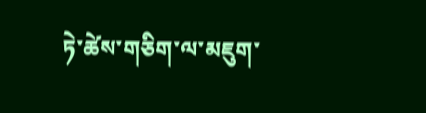ཏེ་ཚེས་གཅིག་ལ་མཇུག་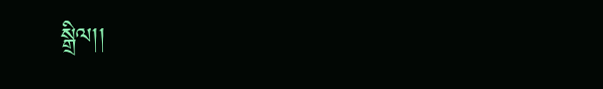སྒྲིལ།།